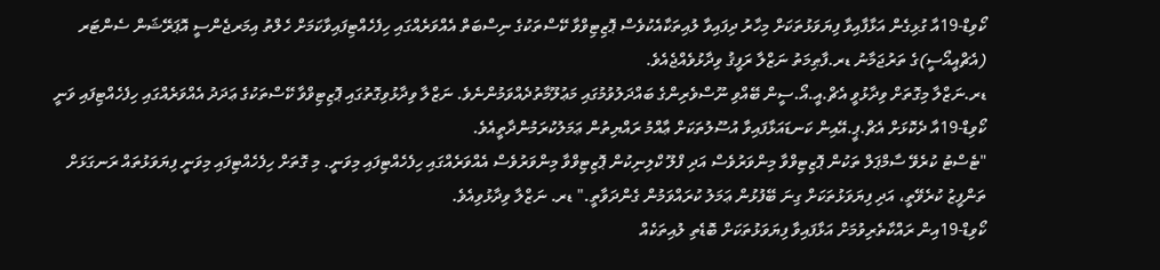ކޯވިޑް-19އާ ގުޅިގެން އަޅާފާއިވާ ފިޔަވަޅުތަކަށް މިހާރު ދިފައިވާ ލުއިތަކާއެކުވެސް ޕޮޒިޓިވްވާ ކޭސްތަކުގެ ނިސްބަތް އެއްވަރެއްގައި ހިފެހެއްޓިފައިވާކަމަށް ހެލްތު އިމަރޖެންސީ އޮޕަރޭޝަން ސެންޓަރ (އެޗްއީއޯސީ)ގެ ތަރުޖަމާނު ޑރ.ފާޠިމަތު ނަޒްލާ ރަފީޤު ވިދާޅުވެއްޖެއެވެ.
ޑރ.ނަޒްލާ މިގޮތަށް ވިދާޅުވީ އެޗް.އީ.އޯ.ސީން ބޭއްވި ނޫސްވެރިންގެ ބައްދަލުވުމުގައި މަޢުލޫމާތުދެއްވަމުންނެވެ. ނަޒްލާ ވިދާޅުވިގޮތުގައި ޕޮޒިޓިވްވާ ކޭސްތަކުގެ ޢަދަދު އެއްވަރެއްގައި ހިފެހެއްޓިފައި ވަނީ ކޯވިޑް-19އާ ދެކޮޅަށް އެޗް.ޕީ.އޭއިން ކަނޑައަޅާފައިވާ އުސޫލުތަކަށް ޢާއްމު ރައްޔިތުން ޢަމަލުކުރަމުންދާތީއެވެ.
"ޓެސްޓު ކުރެވޭ ސާމްޕަލް ތަކުން ޕޮޒިޓިވްވާ މިންވަރުވެސް އަދި ފްލޫ ކްލިނިކުން ޕޮޒިޓިވްވާ މިންވަރުވެސް އެއްވަރެއްގައި ހިފެހެއްޓިފައި މިވަނީ. މި ގޮތަށް ހިފެހެއްޓިފައި މިވަނީ ފިޔަވަޅުތައް ރަނގަޅަށް ތަންފީޒު ކުރެވޭތީ، އަދި ފިޔަވަޅުތަކަށް ގިނަ ބޭފުޅުން ޢަމަލު ކުރައްވަމުން ގެންދަވާތީ." ޑރ. ނަޒްލާ ވިދާޅުވިއެވެ.
ކޯވިޑް-19އިން ރައްކާތެރިވުމަށް އަޅާފައިވާ ފިޔަވަޅުތަކަށް ބޮޑެތި ލުއިތަކެއް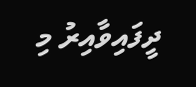ދީފައިވާއިރު މި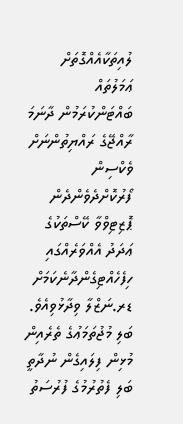ލުއިތަކާއެއްގޮތަށް ޢަމަލުތައް ބައްޓަންކުރަމުން ދާނަމަ ރާއްޖޭގެ ރައްޔިތުންނަށް ވެކްސިން ފޯރުކޮށްދެވެންދެން ޕޮޒިޓިވްވާ ކޭސްތަކުގެ ޢަދަދު އެއްވަރެއްގައި ހިފެހެއްޓިގެންދާނެކަމަށް ޑރ.ނަޒްލާ ވިދާޅުވިއެވެ.
ބަލި މުޖުތަމަޢުގެ ތެރެއިން މުޅިން ފިލައިގެން ނުދާތީ ބަލި ފެތުރުމުގެ ފުރުސަތު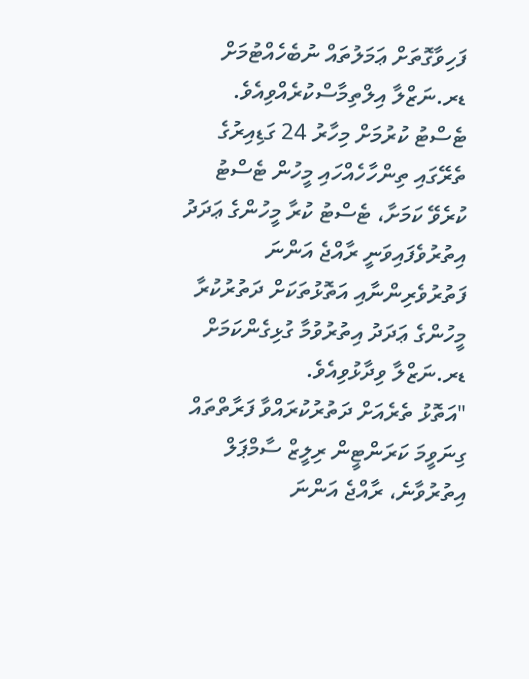ފަހިވާގޮތަށް ޢަމަލުތައް ނުބެހެއްޓުމަށް ޑރ.ނަޒްލާ އިލްތިމާސްކުރެއްވިއެވެ. ޓެސްޓު ކުރުމަށް މިހާރު 24 ގަޑިއިރުގެ ތެރޭގައި ތިންހާހެއްހައި މީހުން ޓެސްޓު ކުރެވޭ ކަމަށާ، ޓެސްޓު ކުރާ މީހުންގެ ޢަދަދު އިތުރުވެފައިވަނީ ރާއްޖެ އަންނަ ފަތުރުވެރިންނާއި އަތޮޅުތަކަށް ދަތުރުކުރާ މީހުންގެ ޢަދަދު އިތުރުވުމާ ގުޅިގެންކަމަށް ޑރ.ނަޒްލާ ވިދާޅުވިއެވެ.
"އަތޮޅު ތެރެއަށް ދަތުރުކުރައްވާ ފަރާތްތައް ގިނަވީމަ ކަރަންޓީން ރިލީޒް ސާމްޕަލް އިތުރުވާނެ، ރާއްޖެ އަންނަ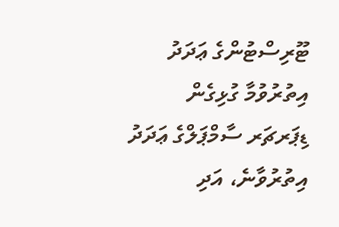ޓޫރިސްޓުންގެ ޢަދަދު އިތުރުވުމާ ގުޅިގެން ޑިޕަރޗަރ ސާމްޕަލްގެ ޢަދަދު އިތުރުވާނެ، އަދި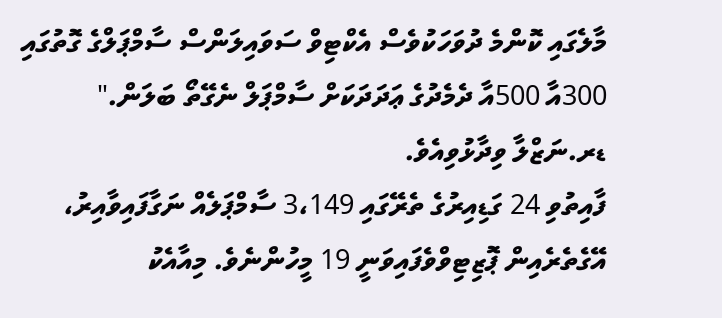މާލެގައި ކޮންމެ ދުވަހަކުވެސް އެކްޓިވް ސަވައިލަންސް ސާމްޕަލްގެ ގޮތުގައި 300އާ 500އާ ދެމެދުގެ ޢަދަދަކަށް ސާމްޕަލް ނެގޭތޯ ބަލަން." ޑރ.ނަޒްލާ ވިދާޅުވިއެވެ.
ފާއިތުވި 24 ގަޑިއިރުގެ ތެރޭގައި 3،149 ސާމްޕަލެއް ނަގާފައިވާއިރު، އޭގެތެރެއިން ޕޮޒިޓިވްވެފައިވަނީ 19 މީހުންނެވެ. މިއާއެކު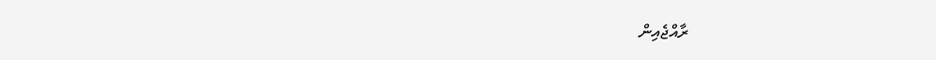ރާއްޖެއިން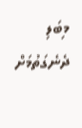މިބަލި ދެނެގަތުމަށް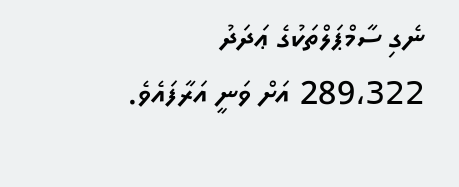ނެގި ސާމްޕަލްތަކުގެ ޢަދަދު 289،322 އަށް ވަނީ އަރާފައެވެ.